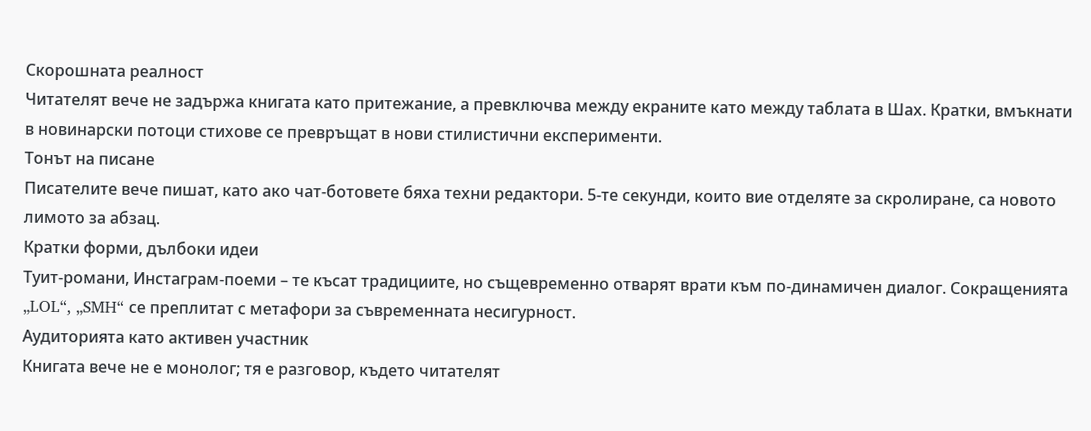Скорошната реалност
Читателят вече не задържа книгата като притежание, а превключва между екраните като между таблата в Шах. Кратки, вмъкнати в новинарски потоци стихове се превръщат в нови стилистични експерименти.
Тонът на писане
Писателите вече пишат, като ако чат-ботовете бяха техни редактори. 5‑те секунди, които вие отделяте за скролиране, са новото лимото за абзац.
Кратки форми, дълбоки идеи
Туит‑романи, Инстаграм‑поеми – те късат традициите, но същевременно отварят врати към по‑динамичен диалог. Сокращенията „LOL“, „SMH“ се преплитат с метафори за съвременната несигурност.
Аудиторията като активен участник
Книгата вече не е монолог; тя е разговор, където читателят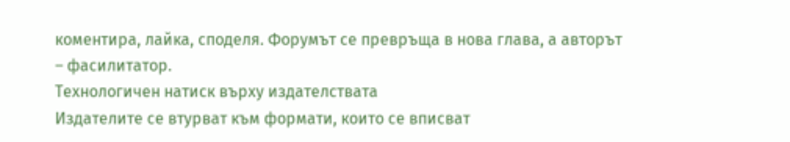коментира, лайка, споделя. Форумът се превръща в нова глава, а авторът – фасилитатор.
Технологичен натиск върху издателствата
Издателите се втурват към формати, които се вписват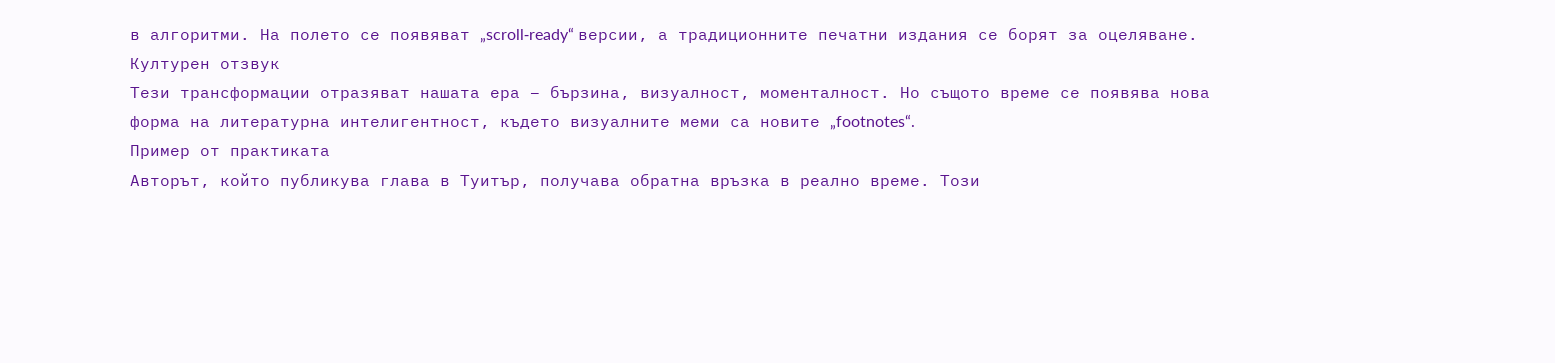в алгоритми. На полето се появяват „scroll‑ready“ версии, а традиционните печатни издания се борят за оцеляване.
Културен отзвук
Тези трансформации отразяват нашата ера – бързина, визуалност, моменталност. Но същото време се появява нова форма на литературна интелигентност, където визуалните меми са новите „footnotes“.
Пример от практиката
Авторът, който публикува глава в Туитър, получава обратна връзка в реално време. Този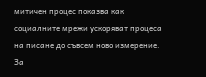митичен процес показва как социалните мрежи ускоряват процеса на писане до съвсем ново измерение. За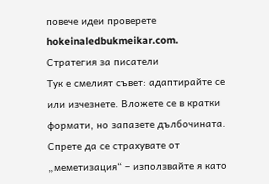повече идеи проверете hokeinaledbukmeikar.com.
Стратегия за писатели
Тук е смелият съвет: адаптирайте се или изчезнете. Вложете се в кратки формати, но запазете дълбочината. Спрете да се страхувате от „меметизация“ – използвайте я като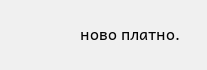ново платно.